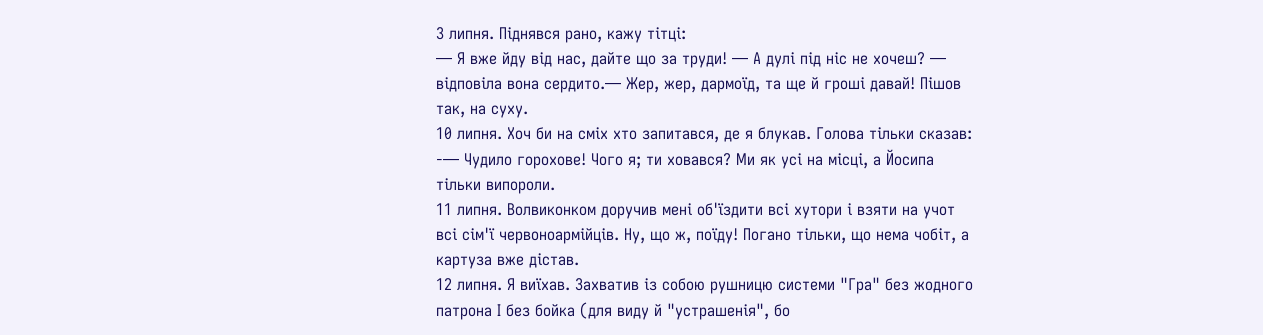3 липня. Піднявся рано, кажу тітці:
— Я вже йду від нас, дайте що за труди! — А дулі під ніс не хочеш? — відповіла вона сердито.— Жер, жер, дармоїд, та ще й гроші давай! Пішов так, на суху.
10 липня. Хоч би на сміх хто запитався, де я блукав. Голова тільки сказав:
-— Чудило горохове! Чого я; ти ховався? Ми як усі на місці, а Йосипа тільки випороли.
11 липня. Волвиконком доручив мені об'їздити всі хутори і взяти на учот всі сім'ї червоноармійців. Ну, що ж, поїду! Погано тільки, що нема чобіт, а картуза вже дістав.
12 липня. Я виїхав. Захватив із собою рушницю системи "Гра" без жодного патрона І без бойка (для виду й "устрашенія", бо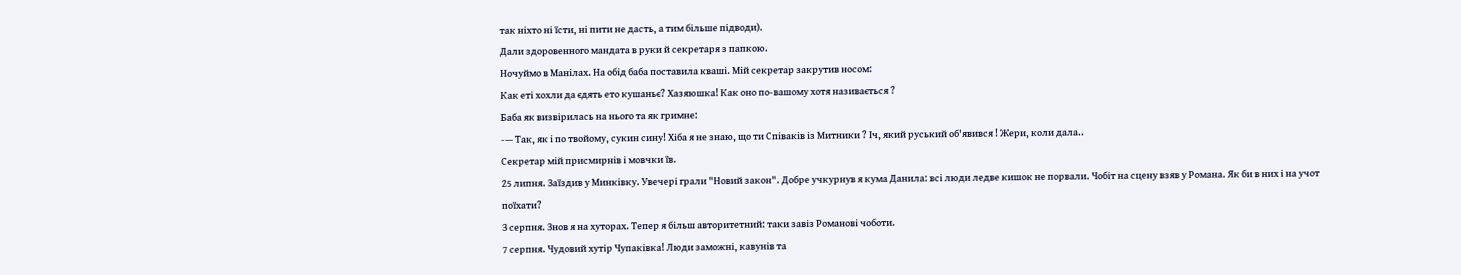так ніхто ні їсти, ні пити не дасть, а тим більше підводи).
Дали здоровенного мандата в руки й секретаря з папкою.
Ночуймо в Манілах. На обід баба поставила кваші. Мій секретар закрутив носом:
Как еті хохли да єдять ето кушаньє? Хазяюшка! Как оно по-вашому хотя називається ?
Баба як визвірилась на нього та як гримне:
-— Так, як і по твойому, сукин сину! Хіба я не знаю, що ти Співаків із Митники ? Іч, який руський об'явився ! Жери, коли дала..
Секретар мій присмирнів і мовчки їв.
25 липня. Заїздив у Минківку. Увечері грали "Новий закон". Добре учкурнув я кума Данила: всі люди ледве кишок не порвали. Чобіт на сцену взяв у Романа. Як би в них і на учот поїхати?
З серпня. Знов я на хуторах. Тепер я більш авторитетний: таки завіз Романові чоботи.
7 серпня. Чудовий хутір Чупаківка! Люди заможні, кавунів та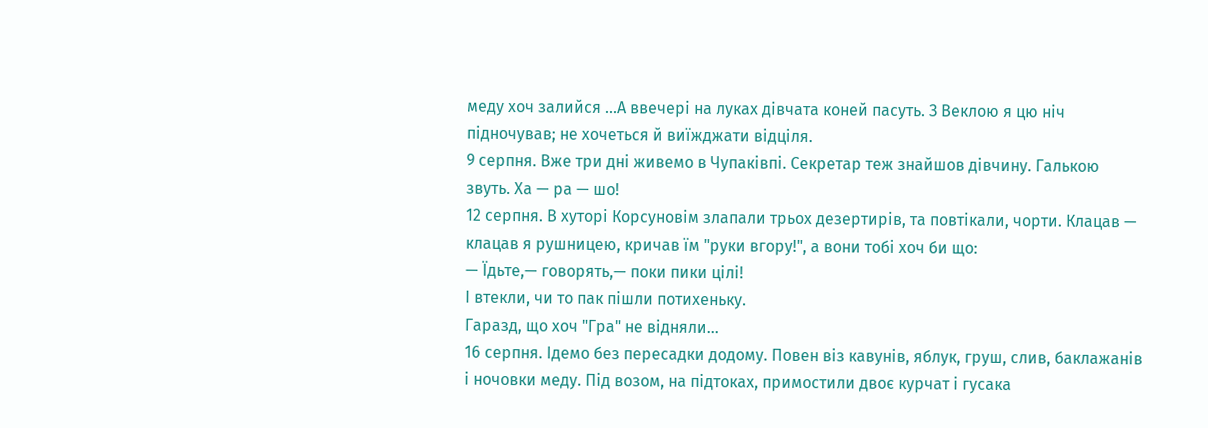меду хоч залийся ...А ввечері на луках дівчата коней пасуть. З Веклою я цю ніч підночував; не хочеться й виїжджати відціля.
9 серпня. Вже три дні живемо в Чупаківпі. Секретар теж знайшов дівчину. Галькою звуть. Ха — ра — шо!
12 серпня. В хуторі Корсуновім злапали трьох дезертирів, та повтікали, чорти. Клацав — клацав я рушницею, кричав їм "руки вгору!", а вони тобі хоч би що:
— Їдьте,— говорять,— поки пики цілі!
І втекли, чи то пак пішли потихеньку.
Гаразд, що хоч "Гра" не відняли...
16 серпня. Ідемо без пересадки додому. Повен віз кавунів, яблук, груш, слив, баклажанів і ночовки меду. Під возом, на підтоках, примостили двоє курчат і гусака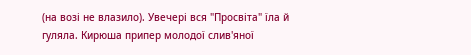(на возі не влазило). Увечері вся "Просвіта" їла й гуляла. Кирюша припер молодої слив'яної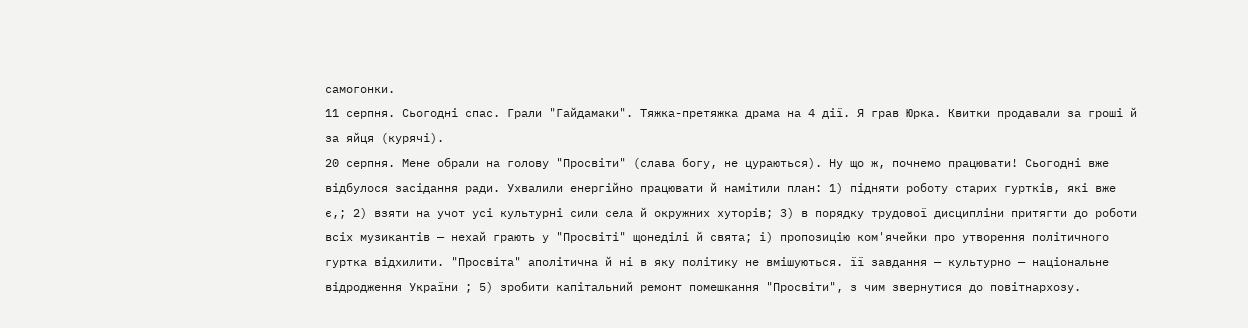самогонки.
11 серпня. Сьогодні спас. Грали "Гайдамаки". Тяжка-претяжка драма на 4 дії. Я грав Юрка. Квитки продавали за гроші й за яйця (курячі).
20 серпня. Мене обрали на голову "Просвіти" (слава богу, не цураються). Ну що ж, почнемо працювати! Сьогодні вже відбулося засідання ради. Ухвалили енергійно працювати й намітили план: 1) підняти роботу старих гуртків, які вже є,; 2) взяти на учот усі культурні сили села й окружних хуторів; 3) в порядку трудової дисципліни притягти до роботи всіх музикантів — нехай грають у "Просвіті" щонеділі й свята; і) пропозицію ком'ячейки про утворення політичного гуртка відхилити. "Просвіта" аполітична й ні в яку політику не вмішуються. її завдання — культурно — національне відродження України ; 5) зробити капітальний ремонт помешкання "Просвіти", з чим звернутися до повітнархозу.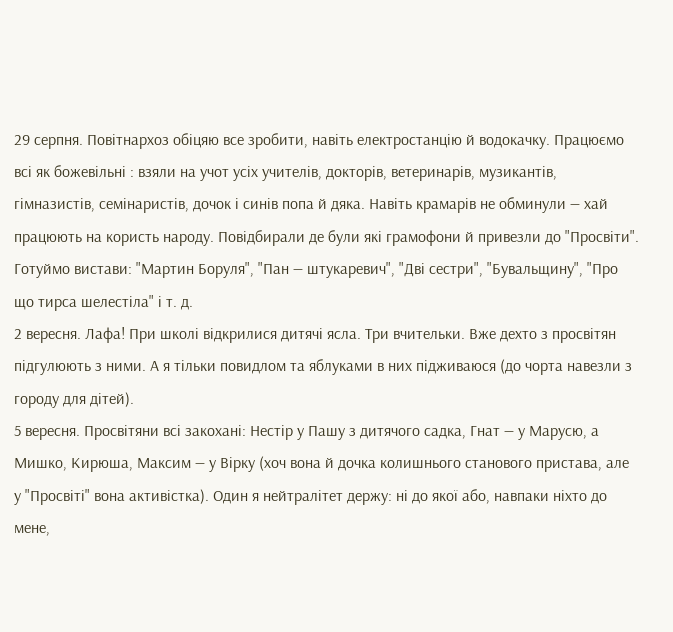29 серпня. Повітнархоз обіцяю все зробити, навіть електростанцію й водокачку. Працюємо всі як божевільні : взяли на учот усіх учителів, докторів, ветеринарів, музикантів, гімназистів, семінаристів, дочок і синів попа й дяка. Навіть крамарів не обминули — хай працюють на користь народу. Повідбирали де були які грамофони й привезли до "Просвіти". Готуймо вистави: "Мартин Боруля", "Пан — штукаревич", "Дві сестри", "Бувальщину", "Про що тирса шелестіла" і т. д.
2 вересня. Лафа! При школі відкрилися дитячі ясла. Три вчительки. Вже дехто з просвітян підгулюють з ними. А я тільки повидлом та яблуками в них підживаюся (до чорта навезли з городу для дітей).
5 вересня. Просвітяни всі закохані: Нестір у Пашу з дитячого садка, Гнат — у Марусю, а Мишко, Кирюша, Максим — у Вірку (хоч вона й дочка колишнього станового пристава, але у "Просвіті" вона активістка). Один я нейтралітет держу: ні до якої або, навпаки ніхто до мене,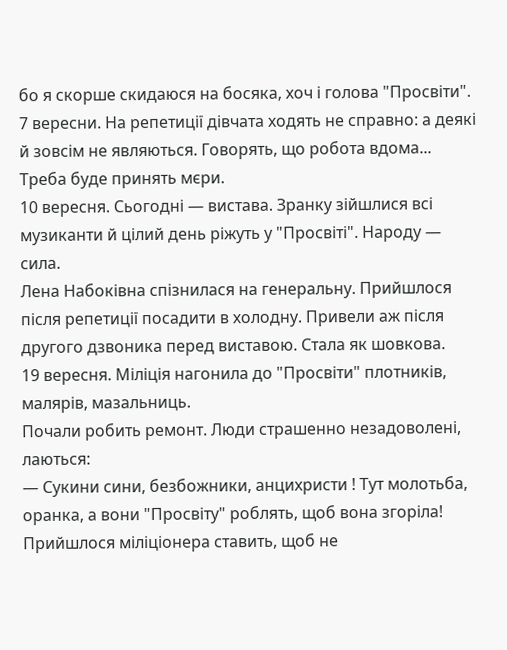бо я скорше скидаюся на босяка, хоч і голова "Просвіти".
7 вересни. На репетиції дівчата ходять не справно: а деякі й зовсім не являються. Говорять, що робота вдома... Треба буде принять мєри.
10 вересня. Сьогодні — вистава. Зранку зійшлися всі музиканти й цілий день ріжуть у "Просвіті". Народу — сила.
Лена Набоківна спізнилася на генеральну. Прийшлося після репетиції посадити в холодну. Привели аж після другого дзвоника перед виставою. Стала як шовкова.
19 вересня. Міліція нагонила до "Просвіти" плотників, малярів, мазальниць.
Почали робить ремонт. Люди страшенно незадоволені, лаються:
— Сукини сини, безбожники, анцихристи ! Тут молотьба, оранка, а вони "Просвіту" роблять, щоб вона згоріла! Прийшлося міліціонера ставить, щоб не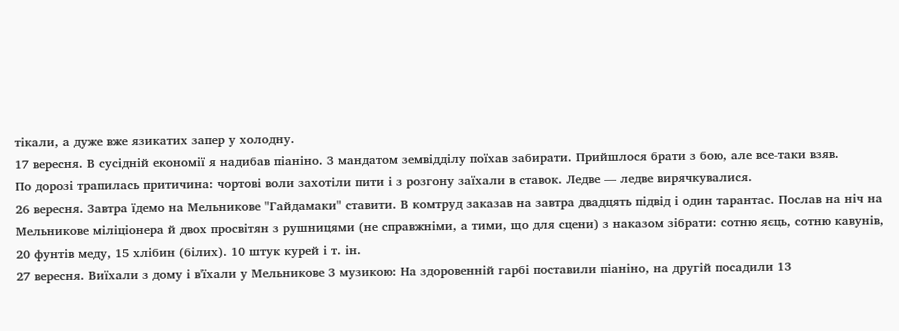тікали, а дуже вже язикатих запер у холодну.
17 вересня. В сусідній економії я надибав піаніно. З мандатом земвідділу поїхав забирати. Прийшлося брати з бою, але все-таки взяв.
По дорозі трапилась притичина: чортові воли захотіли пити і з розгону заїхали в ставок. Ледве — ледве вирячкувалися.
26 вересня. Завтра їдемо на Мельникове "Гайдамаки" ставити. В комтруд заказав на завтра двадцять підвід і один тарантас. Послав на ніч на Мельникове міліціонера й двох просвітян з рушницями (не справжніми, а тими, що для сцени) з наказом зібрати: сотню яєць, сотню кавунів, 20 фунтів меду, 15 хлібин (білих). 10 штук курей і т. ін.
27 вересня. Виїхали з дому і в'їхали у Мельникове З музикою: На здоровенній гарбі поставили піаніно, на другій посадили 13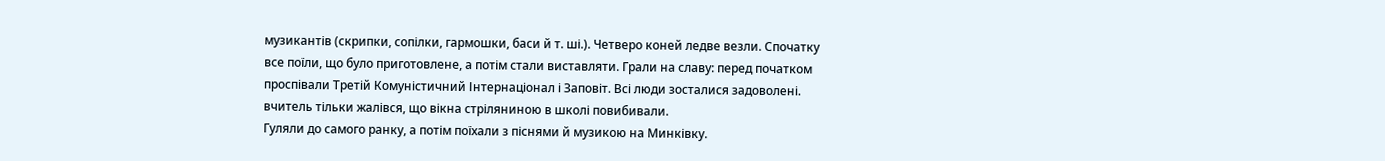музикантів (скрипки, сопілки, гармошки, баси й т. ші.). Четверо коней ледве везли. Спочатку все поїли, що було приготовлене, а потім стали виставляти. Грали на славу: перед початком проспівали Третій Комуністичний Інтернаціонал і Заповіт. Всі люди зосталися задоволені. вчитель тільки жалівся, що вікна стріляниною в школі повибивали.
Гуляли до самого ранку, а потім поїхали з піснями й музикою на Минківку.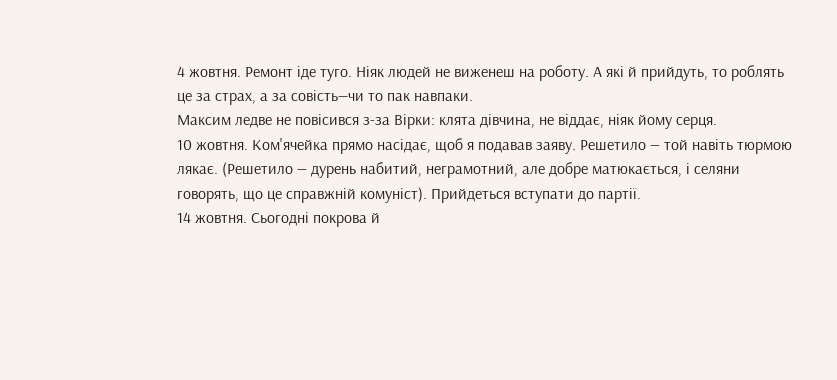4 жовтня. Ремонт іде туго. Ніяк людей не виженеш на роботу. А які й прийдуть, то роблять це за страх, а за совість—чи то пак навпаки.
Максим ледве не повісився з-за Вірки: клята дівчина, не віддає, ніяк йому серця.
10 жовтня. Ком'ячейка прямо насідає, щоб я подавав заяву. Решетило — той навіть тюрмою лякає. (Решетило — дурень набитий, неграмотний, але добре матюкається, і селяни говорять, що це справжній комуніст). Прийдеться вступати до партії.
14 жовтня. Сьогодні покрова й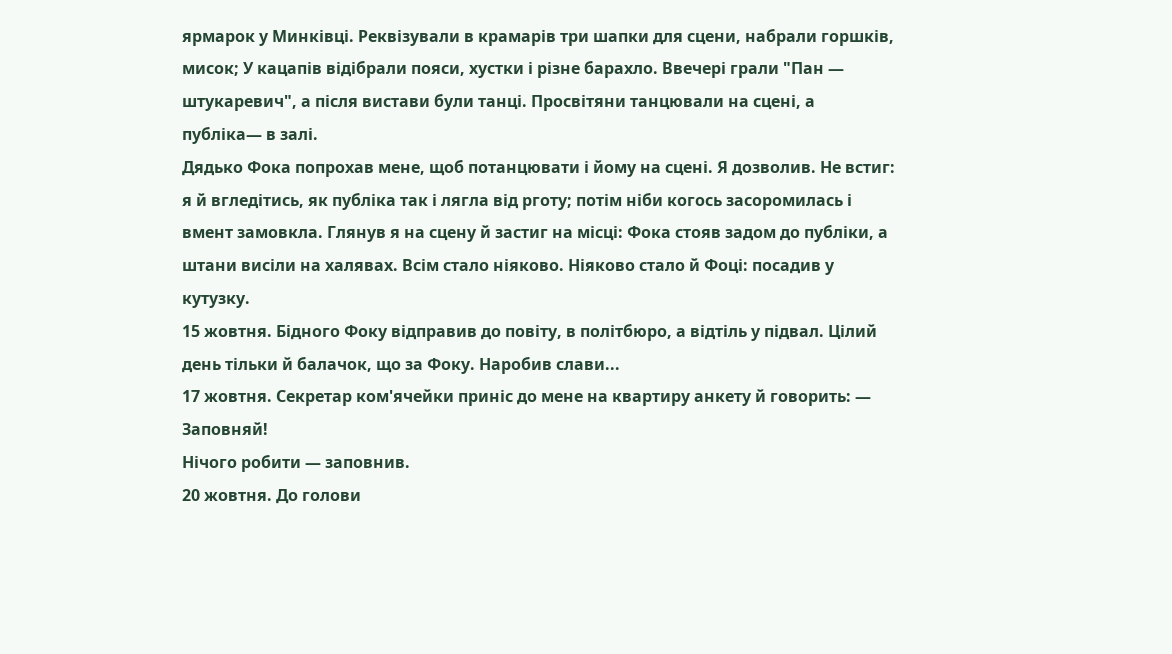ярмарок у Минківці. Реквізували в крамарів три шапки для сцени, набрали горшків, мисок; У кацапів відібрали пояси, хустки і різне барахло. Ввечері грали "Пан — штукаревич", а після вистави були танці. Просвітяни танцювали на сцені, а публіка— в залі.
Дядько Фока попрохав мене, щоб потанцювати і йому на сцені. Я дозволив. Не встиг: я й вгледітись, як публіка так і лягла від рготу; потім ніби когось засоромилась і вмент замовкла. Глянув я на сцену й застиг на місці: Фока стояв задом до публіки, а штани висіли на халявах. Всім стало ніяково. Ніяково стало й Фоці: посадив у кутузку.
15 жовтня. Бідного Фоку відправив до повіту, в політбюро, а відтіль у підвал. Цілий день тільки й балачок, що за Фоку. Наробив слави...
17 жовтня. Секретар ком'ячейки приніс до мене на квартиру анкету й говорить: — Заповняй!
Нічого робити — заповнив.
20 жовтня. До голови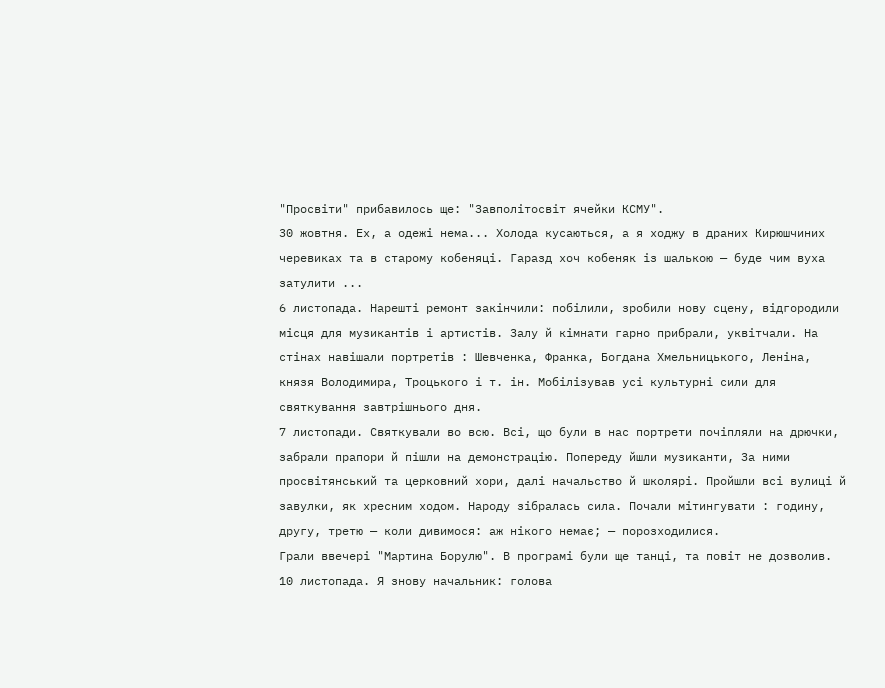"Просвіти" прибавилось ще: "Завполітосвіт ячейки КСМУ".
30 жовтня. Ех, а одежі нема... Холода кусаються, а я ходжу в драних Кирюшчиних черевиках та в старому кобеняці. Гаразд хоч кобеняк із шалькою — буде чим вуха затулити ...
6 листопада. Нарешті ремонт закінчили: побілили, зробили нову сцену, відгородили місця для музикантів і артистів. Залу й кімнати гарно прибрали, уквітчали. На стінах навішали портретів : Шевченка, Франка, Богдана Хмельницького, Леніна, князя Володимира, Троцького і т. ін. Мобілізував усі культурні сили для святкування завтрішнього дня.
7 листопади. Святкували во всю. Всі, що були в нас портрети почіпляли на дрючки, забрали прапори й пішли на демонстрацію. Попереду йшли музиканти, За ними просвітянський та церковний хори, далі начальство й школярі. Пройшли всі вулиці й завулки, як хресним ходом. Народу зібралась сила. Почали мітингувати : годину, другу, третю — коли дивимося: аж нікого немає; — порозходилися.
Грали ввечері "Мартина Борулю". В програмі були ще танці, та повіт не дозволив.
10 листопада. Я знову начальник: голова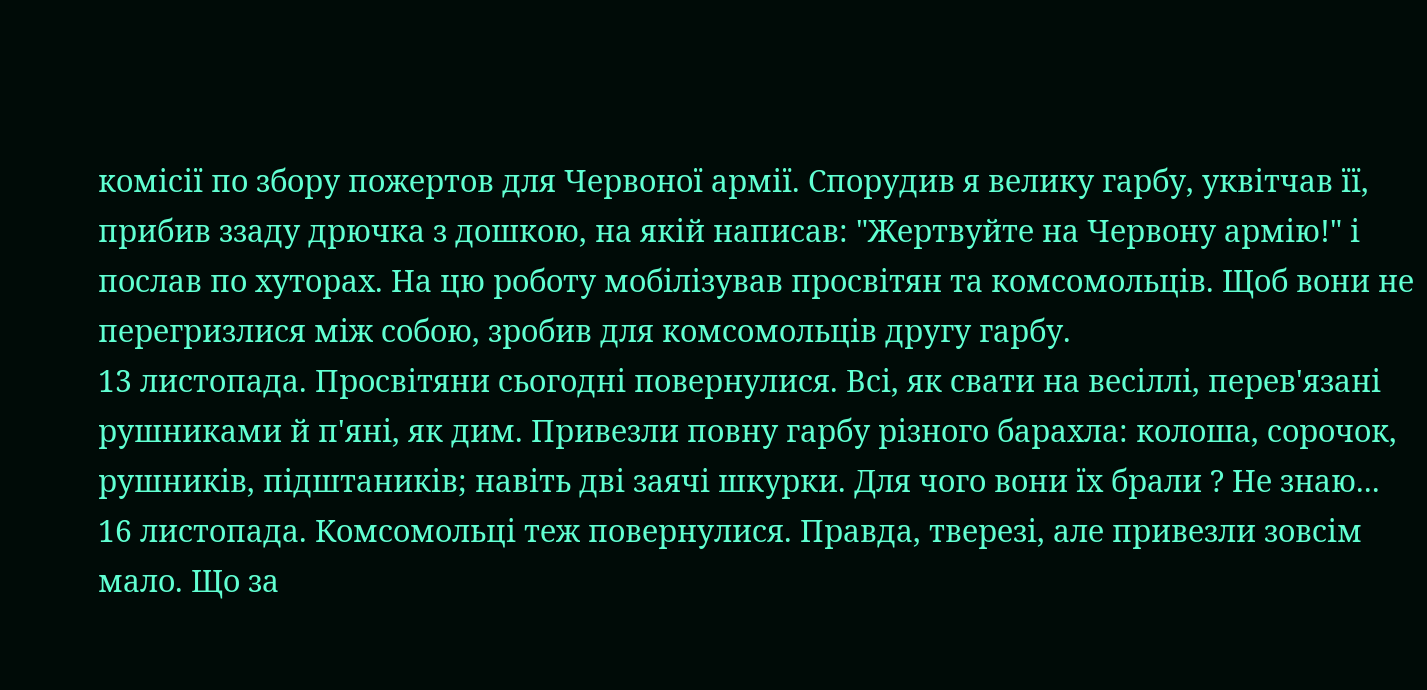комісії по збору пожертов для Червоної армії. Спорудив я велику гарбу, уквітчав її, прибив ззаду дрючка з дошкою, на якій написав: "Жертвуйте на Червону армію!" і послав по хуторах. На цю роботу мобілізував просвітян та комсомольців. Щоб вони не перегризлися між собою, зробив для комсомольців другу гарбу.
13 листопада. Просвітяни сьогодні повернулися. Всі, як свати на весіллі, перев'язані рушниками й п'яні, як дим. Привезли повну гарбу різного барахла: колоша, сорочок, рушників, підштаників; навіть дві заячі шкурки. Для чого вони їх брали ? Не знаю...
16 листопада. Комсомольці теж повернулися. Правда, тверезі, але привезли зовсім мало. Що за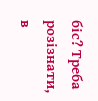біс? Треба розізнати, в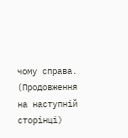чому справа.
(Продовження на наступній сторінці)